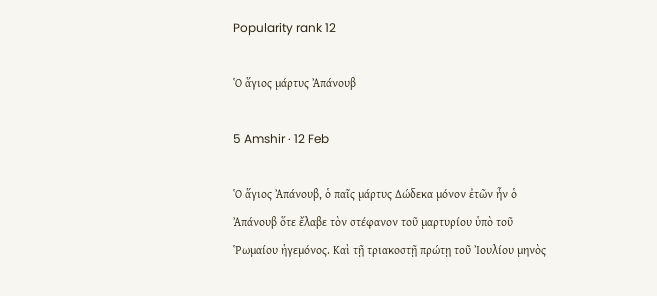Popularity rank 12

Ὁ ἅγιος μάρτυς Ἀπάνουβ

5 Amshir · 12 Feb

Ὁ ἅγιος Ἀπάνουβ, ὁ παῖς μάρτυς Δώδεκα μόνον ἐτῶν ἦν ὁ Ἀπάνουβ ὅτε ἔλαβε τὸν στέφανον τοῦ μαρτυρίου ὑπὸ τοῦ Ῥωμαίου ἡγεμόνος. Καὶ τῇ τριακοστῇ πρώτῃ τοῦ Ἰουλίου μηνὸς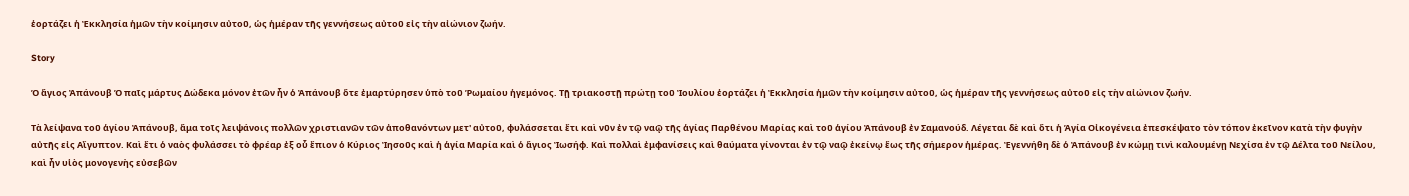ἑορτάζει ἡ Ἐκκλησία ἡμῶν τὴν κοίμησιν αὐτοῦ, ὡς ἡμέραν τῆς γεννήσεως αὐτοῦ εἰς τὴν αἰώνιον ζωήν.

Story

Ὁ ἅγιος Ἀπάνουβ Ὁ παῖς μάρτυς Δώδεκα μόνον ἐτῶν ἦν ὁ Ἀπάνουβ ὅτε ἐμαρτύρησεν ὑπὸ τοῦ Ῥωμαίου ἡγεμόνος. Τῇ τριακοστῇ πρώτῃ τοῦ Ἰουλίου ἑορτάζει ἡ Ἐκκλησία ἡμῶν τὴν κοίμησιν αὐτοῦ, ὡς ἡμέραν τῆς γεννήσεως αὐτοῦ εἰς τὴν αἰώνιον ζωήν.

Τὰ λείψανα τοῦ ἁγίου Ἀπάνουβ, ἅμα τοῖς λειψάνοις πολλῶν χριστιανῶν τῶν ἀποθανόντων μετ' αὐτοῦ, φυλάσσεται ἔτι καὶ νῦν ἐν τῷ ναῷ τῆς ἁγίας Παρθένου Μαρίας καὶ τοῦ ἁγίου Ἀπάνουβ ἐν Σαμανούδ. Λέγεται δὲ καὶ ὅτι ἡ Ἁγία Οἰκογένεια ἐπεσκέψατο τὸν τόπον ἐκεῖνον κατὰ τὴν φυγὴν αὐτῆς εἰς Αἴγυπτον. Καὶ ἔτι ὁ ναὸς φυλάσσει τὸ φρέαρ ἐξ οὗ ἔπιον ὁ Κύριος Ἰησοῦς καὶ ἡ ἁγία Μαρία καὶ ὁ ἅγιος Ἰωσήφ. Καὶ πολλαὶ ἐμφανίσεις καὶ θαύματα γίνονται ἐν τῷ ναῷ ἐκείνῳ ἕως τῆς σήμερον ἡμέρας. Ἐγεννήθη δὲ ὁ Ἀπάνουβ ἐν κώμῃ τινὶ καλουμένῃ Νεχίσα ἐν τῷ Δέλτα τοῦ Νείλου, καὶ ἦν υἱὸς μονογενὴς εὐσεβῶν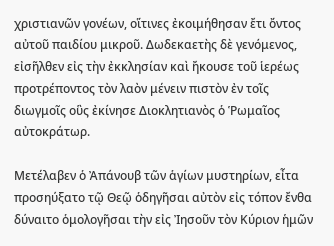χριστιανῶν γονέων, οἵτινες ἐκοιμήθησαν ἔτι ὄντος αὐτοῦ παιδίου μικροῦ. Δωδεκαετὴς δὲ γενόμενος, εἰσῆλθεν εἰς τὴν ἐκκλησίαν καὶ ἤκουσε τοῦ ἱερέως προτρέποντος τὸν λαὸν μένειν πιστὸν ἐν τοῖς διωγμοῖς οὓς ἐκίνησε Διοκλητιανὸς ὁ Ῥωμαῖος αὐτοκράτωρ.

Μετέλαβεν ὁ Ἀπάνουβ τῶν ἁγίων μυστηρίων, εἶτα προσηύξατο τῷ Θεῷ ὁδηγῆσαι αὐτὸν εἰς τόπον ἔνθα δύναιτο ὁμολογῆσαι τὴν εἰς Ἰησοῦν τὸν Κύριον ἡμῶν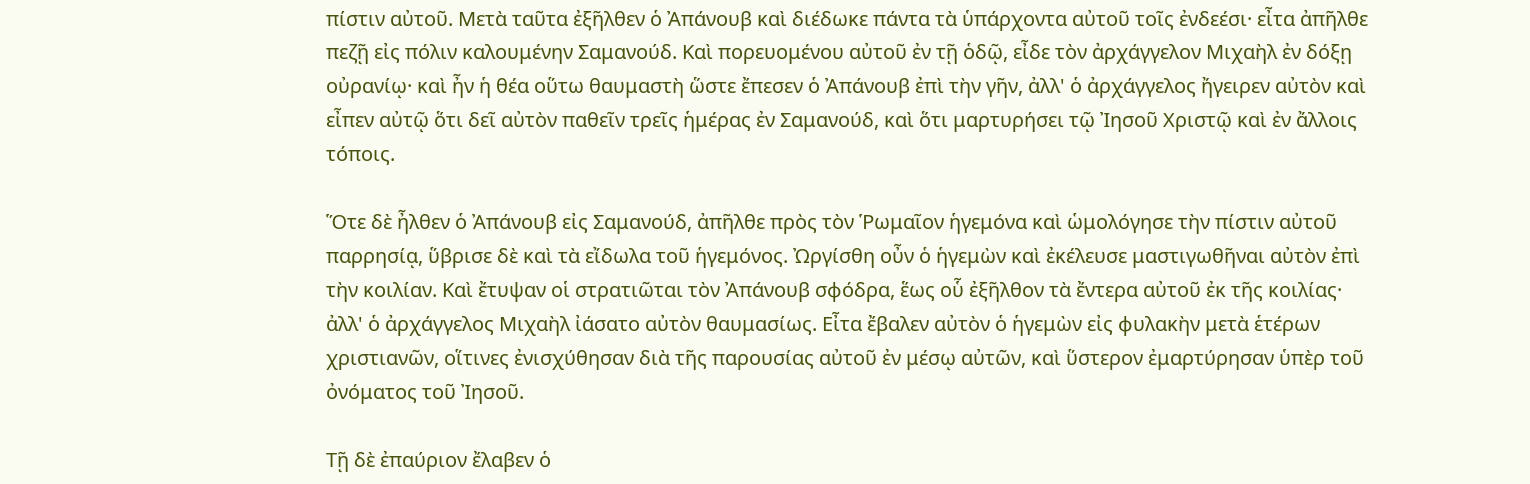πίστιν αὐτοῦ. Μετὰ ταῦτα ἐξῆλθεν ὁ Ἀπάνουβ καὶ διέδωκε πάντα τὰ ὑπάρχοντα αὐτοῦ τοῖς ἐνδεέσι· εἶτα ἀπῆλθε πεζῇ εἰς πόλιν καλουμένην Σαμανούδ. Καὶ πορευομένου αὐτοῦ ἐν τῇ ὁδῷ, εἶδε τὸν ἀρχάγγελον Μιχαὴλ ἐν δόξῃ οὐρανίῳ· καὶ ἦν ἡ θέα οὕτω θαυμαστὴ ὥστε ἔπεσεν ὁ Ἀπάνουβ ἐπὶ τὴν γῆν, ἀλλ' ὁ ἀρχάγγελος ἤγειρεν αὐτὸν καὶ εἶπεν αὐτῷ ὅτι δεῖ αὐτὸν παθεῖν τρεῖς ἡμέρας ἐν Σαμανούδ, καὶ ὅτι μαρτυρήσει τῷ Ἰησοῦ Χριστῷ καὶ ἐν ἄλλοις τόποις.

Ὅτε δὲ ἦλθεν ὁ Ἀπάνουβ εἰς Σαμανούδ, ἀπῆλθε πρὸς τὸν Ῥωμαῖον ἡγεμόνα καὶ ὡμολόγησε τὴν πίστιν αὐτοῦ παρρησίᾳ, ὕβρισε δὲ καὶ τὰ εἴδωλα τοῦ ἡγεμόνος. Ὠργίσθη οὖν ὁ ἡγεμὼν καὶ ἐκέλευσε μαστιγωθῆναι αὐτὸν ἐπὶ τὴν κοιλίαν. Καὶ ἔτυψαν οἱ στρατιῶται τὸν Ἀπάνουβ σφόδρα, ἕως οὗ ἐξῆλθον τὰ ἔντερα αὐτοῦ ἐκ τῆς κοιλίας· ἀλλ' ὁ ἀρχάγγελος Μιχαὴλ ἰάσατο αὐτὸν θαυμασίως. Εἶτα ἔβαλεν αὐτὸν ὁ ἡγεμὼν εἰς φυλακὴν μετὰ ἑτέρων χριστιανῶν, οἵτινες ἐνισχύθησαν διὰ τῆς παρουσίας αὐτοῦ ἐν μέσῳ αὐτῶν, καὶ ὕστερον ἐμαρτύρησαν ὑπὲρ τοῦ ὀνόματος τοῦ Ἰησοῦ.

Τῇ δὲ ἐπαύριον ἔλαβεν ὁ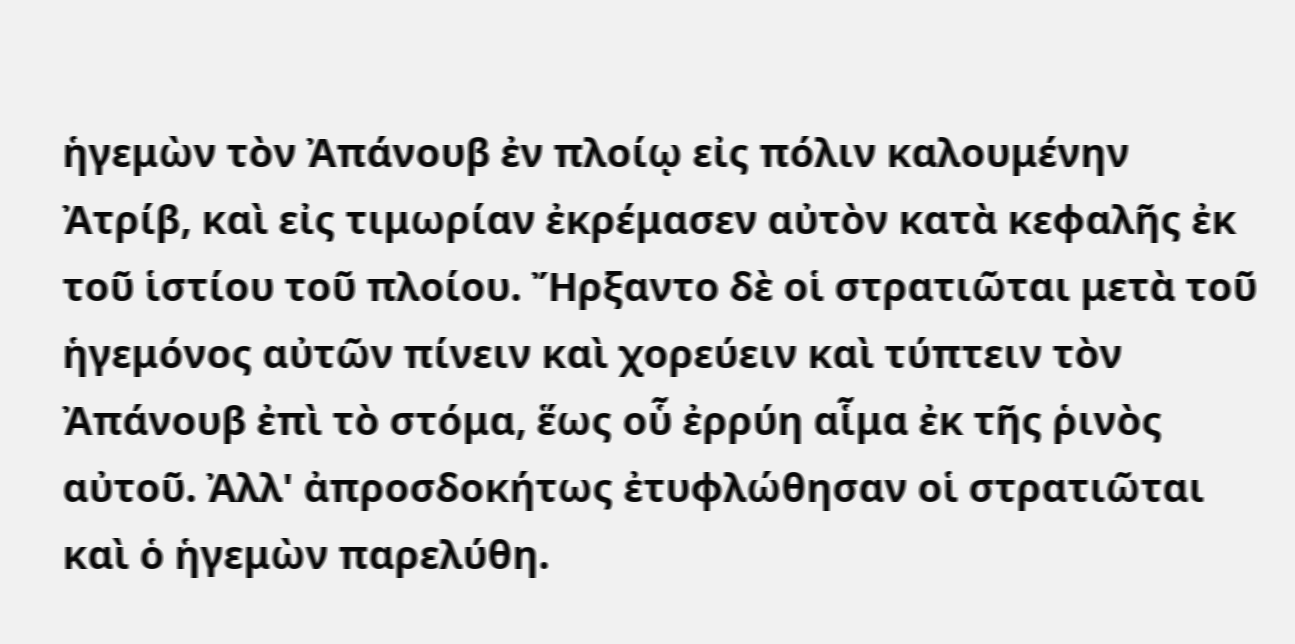ἡγεμὼν τὸν Ἀπάνουβ ἐν πλοίῳ εἰς πόλιν καλουμένην Ἀτρίβ, καὶ εἰς τιμωρίαν ἐκρέμασεν αὐτὸν κατὰ κεφαλῆς ἐκ τοῦ ἱστίου τοῦ πλοίου. Ἤρξαντο δὲ οἱ στρατιῶται μετὰ τοῦ ἡγεμόνος αὐτῶν πίνειν καὶ χορεύειν καὶ τύπτειν τὸν Ἀπάνουβ ἐπὶ τὸ στόμα, ἕως οὗ ἐρρύη αἷμα ἐκ τῆς ῥινὸς αὐτοῦ. Ἀλλ' ἀπροσδοκήτως ἐτυφλώθησαν οἱ στρατιῶται καὶ ὁ ἡγεμὼν παρελύθη.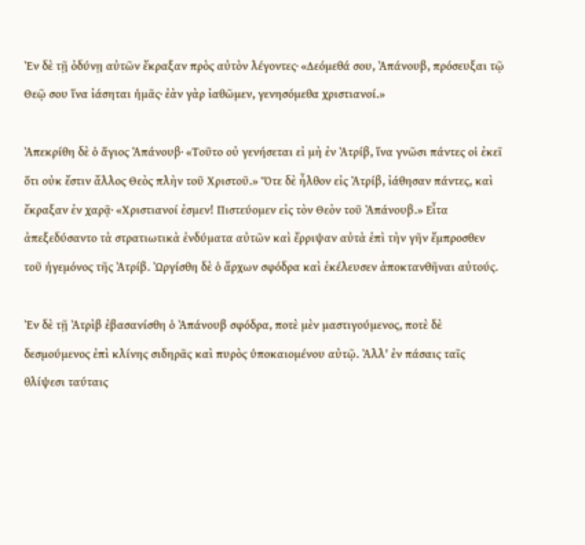Ἐν δὲ τῇ ὀδύνῃ αὐτῶν ἔκραξαν πρὸς αὐτὸν λέγοντες· «Δεόμεθά σου, Ἀπάνουβ, πρόσευξαι τῷ Θεῷ σου ἵνα ἰάσηται ἡμᾶς· ἐὰν γὰρ ἰαθῶμεν, γενησόμεθα χριστιανοί.»

Ἀπεκρίθη δὲ ὁ ἅγιος Ἀπάνουβ· «Τοῦτο οὐ γενήσεται εἰ μὴ ἐν Ἀτρίβ, ἵνα γνῶσι πάντες οἱ ἐκεῖ ὅτι οὐκ ἔστιν ἄλλος Θεὸς πλὴν τοῦ Χριστοῦ.» Ὅτε δὲ ἦλθον εἰς Ἀτρίβ, ἰάθησαν πάντες, καὶ ἔκραξαν ἐν χαρᾷ· «Χριστιανοί ἐσμεν! Πιστεύομεν εἰς τὸν Θεὸν τοῦ Ἀπάνουβ.» Εἶτα ἀπεξεδύσαντο τὰ στρατιωτικὰ ἐνδύματα αὐτῶν καὶ ἔρριψαν αὐτὰ ἐπὶ τὴν γῆν ἔμπροσθεν τοῦ ἡγεμόνος τῆς Ἀτρίβ. Ὠργίσθη δὲ ὁ ἄρχων σφόδρα καὶ ἐκέλευσεν ἀποκτανθῆναι αὐτούς.

Ἐν δὲ τῇ Ἀτρὶβ ἐβασανίσθη ὁ Ἀπάνουβ σφόδρα, ποτὲ μὲν μαστιγούμενος, ποτὲ δὲ δεσμούμενος ἐπὶ κλίνης σιδηρᾶς καὶ πυρὸς ὑποκαιομένου αὐτῷ. Ἀλλ' ἐν πάσαις ταῖς θλίψεσι ταύταις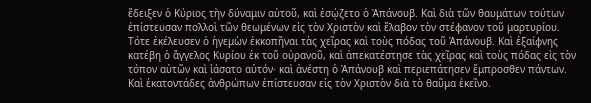ἔδειξεν ὁ Κύριος τὴν δύναμιν αὐτοῦ, καὶ ἐσῴζετο ὁ Ἀπάνουβ. Καὶ διὰ τῶν θαυμάτων τούτων ἐπίστευσαν πολλοὶ τῶν θεωμένων εἰς τὸν Χριστὸν καὶ ἔλαβον τὸν στέφανον τοῦ μαρτυρίου. Τότε ἐκέλευσεν ὁ ἡγεμὼν ἐκκοπῆναι τὰς χεῖρας καὶ τοὺς πόδας τοῦ Ἀπάνουβ. Καὶ ἐξαίφνης κατέβη ὁ ἄγγελος Κυρίου ἐκ τοῦ οὐρανοῦ, καὶ ἀπεκατέστησε τὰς χεῖρας καὶ τοὺς πόδας εἰς τὸν τόπον αὐτῶν καὶ ἰάσατο αὐτόν· καὶ ἀνέστη ὁ Ἀπάνουβ καὶ περιεπάτησεν ἔμπροσθεν πάντων. Καὶ ἑκατοντάδες ἀνθρώπων ἐπίστευσαν εἰς τὸν Χριστὸν διὰ τὸ θαῦμα ἐκεῖνο.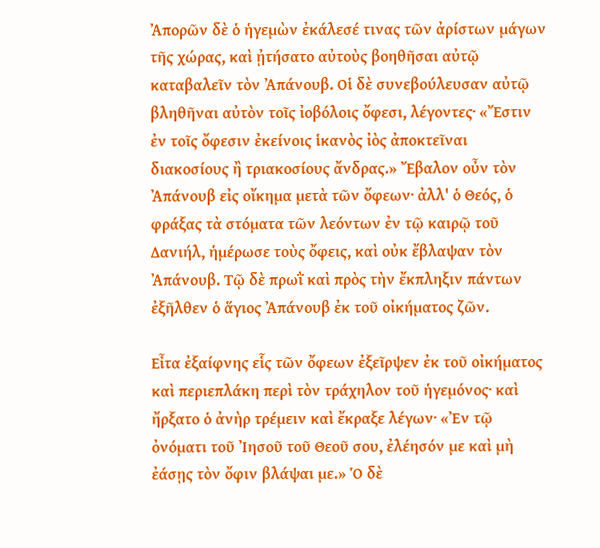Ἀπορῶν δὲ ὁ ἡγεμὼν ἐκάλεσέ τινας τῶν ἀρίστων μάγων τῆς χώρας, καὶ ᾐτήσατο αὐτοὺς βοηθῆσαι αὐτῷ καταβαλεῖν τὸν Ἀπάνουβ. Οἱ δὲ συνεβούλευσαν αὐτῷ βληθῆναι αὐτὸν τοῖς ἰοβόλοις ὄφεσι, λέγοντες· «Ἔστιν ἐν τοῖς ὄφεσιν ἐκείνοις ἱκανὸς ἰὸς ἀποκτεῖναι διακοσίους ἢ τριακοσίους ἄνδρας.» Ἔβαλον οὖν τὸν Ἀπάνουβ εἰς οἴκημα μετὰ τῶν ὄφεων· ἀλλ' ὁ Θεός, ὁ φράξας τὰ στόματα τῶν λεόντων ἐν τῷ καιρῷ τοῦ Δανιήλ, ἡμέρωσε τοὺς ὄφεις, καὶ οὐκ ἔβλαψαν τὸν Ἀπάνουβ. Τῷ δὲ πρωῒ καὶ πρὸς τὴν ἔκπληξιν πάντων ἐξῆλθεν ὁ ἅγιος Ἀπάνουβ ἐκ τοῦ οἰκήματος ζῶν.

Εἶτα ἐξαίφνης εἷς τῶν ὄφεων ἐξεῖρψεν ἐκ τοῦ οἰκήματος καὶ περιεπλάκη περὶ τὸν τράχηλον τοῦ ἡγεμόνος· καὶ ἤρξατο ὁ ἀνὴρ τρέμειν καὶ ἔκραξε λέγων· «Ἐν τῷ ὀνόματι τοῦ Ἰησοῦ τοῦ Θεοῦ σου, ἐλέησόν με καὶ μὴ ἐάσῃς τὸν ὄφιν βλάψαι με.» Ὁ δὲ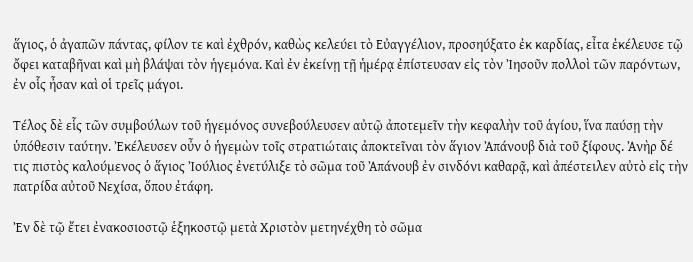ἅγιος, ὁ ἀγαπῶν πάντας, φίλον τε καὶ ἐχθρόν, καθὼς κελεύει τὸ Εὐαγγέλιον, προσηύξατο ἐκ καρδίας, εἶτα ἐκέλευσε τῷ ὄφει καταβῆναι καὶ μὴ βλάψαι τὸν ἡγεμόνα. Καὶ ἐν ἐκείνῃ τῇ ἡμέρᾳ ἐπίστευσαν εἰς τὸν Ἰησοῦν πολλοὶ τῶν παρόντων, ἐν οἷς ἦσαν καὶ οἱ τρεῖς μάγοι.

Τέλος δὲ εἷς τῶν συμβούλων τοῦ ἡγεμόνος συνεβούλευσεν αὐτῷ ἀποτεμεῖν τὴν κεφαλὴν τοῦ ἁγίου, ἵνα παύσῃ τὴν ὑπόθεσιν ταύτην. Ἐκέλευσεν οὖν ὁ ἡγεμὼν τοῖς στρατιώταις ἀποκτεῖναι τὸν ἅγιον Ἀπάνουβ διὰ τοῦ ξίφους. Ἀνὴρ δέ τις πιστὸς καλούμενος ὁ ἅγιος Ἰούλιος ἐνετύλιξε τὸ σῶμα τοῦ Ἀπάνουβ ἐν σινδόνι καθαρᾷ, καὶ ἀπέστειλεν αὐτὸ εἰς τὴν πατρίδα αὐτοῦ Νεχίσα, ὅπου ἐτάφη.

Ἐν δὲ τῷ ἔτει ἐνακοσιοστῷ ἑξηκοστῷ μετὰ Χριστὸν μετηνέχθη τὸ σῶμα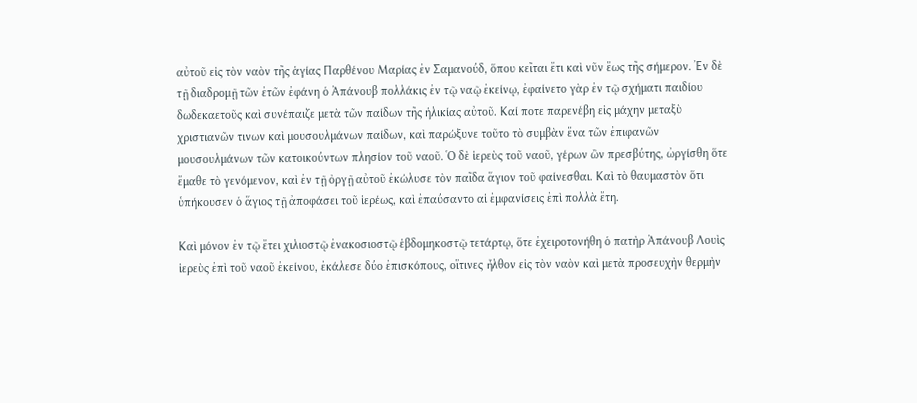αὐτοῦ εἰς τὸν ναὸν τῆς ἁγίας Παρθένου Μαρίας ἐν Σαμανούδ, ὅπου κεῖται ἔτι καὶ νῦν ἕως τῆς σήμερον. Ἐν δὲ τῇ διαδρομῇ τῶν ἐτῶν ἐφάνη ὁ Ἀπάνουβ πολλάκις ἐν τῷ ναῷ ἐκείνῳ, ἐφαίνετο γὰρ ἐν τῷ σχήματι παιδίου δωδεκαετοῦς καὶ συνέπαιζε μετὰ τῶν παίδων τῆς ἡλικίας αὐτοῦ. Καί ποτε παρενέβη εἰς μάχην μεταξὺ χριστιανῶν τινων καὶ μουσουλμάνων παίδων, καὶ παρώξυνε τοῦτο τὸ συμβὰν ἕνα τῶν ἐπιφανῶν μουσουλμάνων τῶν κατοικούντων πλησίον τοῦ ναοῦ. Ὁ δὲ ἱερεὺς τοῦ ναοῦ, γέρων ὢν πρεσβύτης, ὠργίσθη ὅτε ἔμαθε τὸ γενόμενον, καὶ ἐν τῇ ὀργῇ αὐτοῦ ἐκώλυσε τὸν παῖδα ἅγιον τοῦ φαίνεσθαι. Καὶ τὸ θαυμαστὸν ὅτι ὑπήκουσεν ὁ ἅγιος τῇ ἀποφάσει τοῦ ἱερέως, καὶ ἐπαύσαντο αἱ ἐμφανίσεις ἐπὶ πολλὰ ἔτη.

Καὶ μόνον ἐν τῷ ἔτει χιλιοστῷ ἐνακοσιοστῷ ἑβδομηκοστῷ τετάρτῳ, ὅτε ἐχειροτονήθη ὁ πατὴρ Ἀπάνουβ Λουὶς ἱερεὺς ἐπὶ τοῦ ναοῦ ἐκείνου, ἐκάλεσε δύο ἐπισκόπους, οἵτινες ἦλθον εἰς τὸν ναὸν καὶ μετὰ προσευχὴν θερμὴν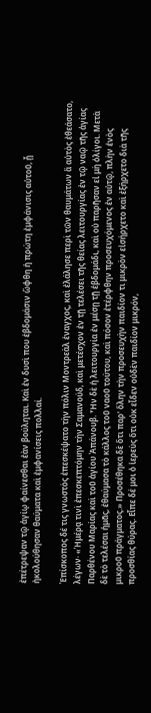ἐπέτρεψαν τῷ ἁγίῳ φαίνεσθαι ἐὰν βούληται. Καὶ ἐν δυσὶ που ἑβδομάσιν ὤφθη ἡ πρώτη ἐμφάνισις αὐτοῦ, ᾗ ἠκολούθησαν θαύματα καὶ ἐμφανίσεις πολλαί.

Ἐπίσκοπος δέ τις γνωστὸς ἐπεσκέψατο τὴν πόλιν Μοντρεὰλ ἐναγχος, καὶ ἐλάλησε περὶ τῶν θαυμάτων ἃ αὐτὸς ἐθεάσατο, λέγων· «Ἡμέρᾳ τινὶ ἐπεσκεπτόμην τὴν Σαμανούδ, καὶ μετέσχον ἐν τῇ τελέσει τῆς θείας λειτουργίας ἐν τῷ ναῷ τῆς ἁγίας Παρθένου Μαρίας καὶ τοῦ ἁγίου Ἀπάνουβ. Ἦν δὲ ἡ λειτουργία ἐν μέσῃ τῇ ἑβδομάδι, καὶ οὐ παρῆσαν εἰ μὴ ὀλίγοι. Μετὰ δὲ τὸ τελέσαι ἡμᾶς, ἐθαύμασα τὸ κάλλος τοῦ ναοῦ τούτου, καὶ πόσον ἐτέρφθην προσευχόμενος ἐν αὐτῷ, πλὴν ἑνὸς μικροῦ πράγματος.» Προσέθηκα δὲ ὅτι παρ' ὅλην τὴν προσευχὴν παιδίον τι μικρὸν εἰσήρχετο καὶ ἐξήρχετο διὰ τῆς προσθίας θύρας. Εἶπε δέ μοι ὁ ἱερεὺς ὅτι οὐκ εἶδεν οὐδὲν παιδίον μικρόν,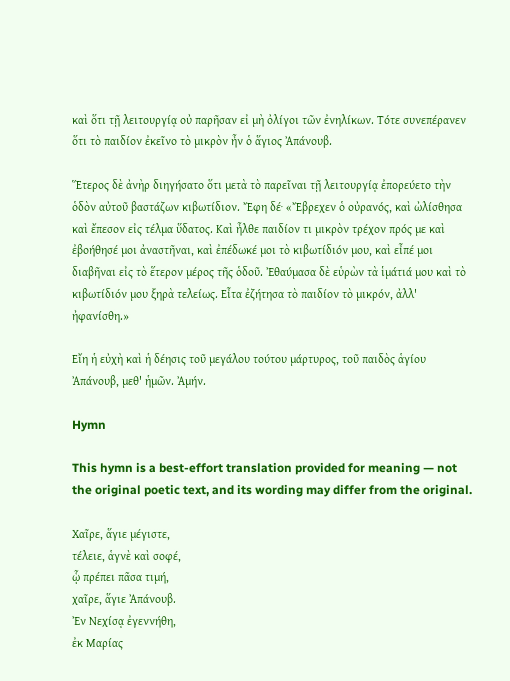καὶ ὅτι τῇ λειτουργίᾳ οὐ παρῆσαν εἰ μὴ ὀλίγοι τῶν ἐνηλίκων. Τότε συνεπέρανεν ὅτι τὸ παιδίον ἐκεῖνο τὸ μικρὸν ἦν ὁ ἅγιος Ἀπάνουβ.

Ἕτερος δὲ ἀνὴρ διηγήσατο ὅτι μετὰ τὸ παρεῖναι τῇ λειτουργίᾳ ἐπορεύετο τὴν ὁδὸν αὐτοῦ βαστάζων κιβωτίδιον. Ἔφη δέ· «Ἔβρεχεν ὁ οὐρανός, καὶ ὠλίσθησα καὶ ἔπεσον εἰς τέλμα ὕδατος. Καὶ ἦλθε παιδίον τι μικρὸν τρέχον πρός με καὶ ἐβοήθησέ μοι ἀναστῆναι, καὶ ἐπέδωκέ μοι τὸ κιβωτίδιόν μου, καὶ εἶπέ μοι διαβῆναι εἰς τὸ ἕτερον μέρος τῆς ὁδοῦ. Ἐθαύμασα δὲ εὑρὼν τὰ ἱμάτιά μου καὶ τὸ κιβωτίδιόν μου ξηρὰ τελείως. Εἶτα ἐζήτησα τὸ παιδίον τὸ μικρόν, ἀλλ' ἠφανίσθη.»

Εἴη ἡ εὐχὴ καὶ ἡ δέησις τοῦ μεγάλου τούτου μάρτυρος, τοῦ παιδὸς ἁγίου Ἀπάνουβ, μεθ' ἡμῶν. Ἀμήν.

Hymn

This hymn is a best-effort translation provided for meaning — not the original poetic text, and its wording may differ from the original.

Χαῖρε, ἅγιε μέγιστε,
τέλειε, ἁγνὲ καὶ σοφέ,
ᾧ πρέπει πᾶσα τιμή,
χαῖρε, ἅγιε Ἀπάνουβ.
Ἐν Νεχίσᾳ ἐγεννήθη,
ἐκ Μαρίας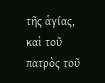τῆς ἁγίας,
καὶ τοῦ πατρὸς τοῦ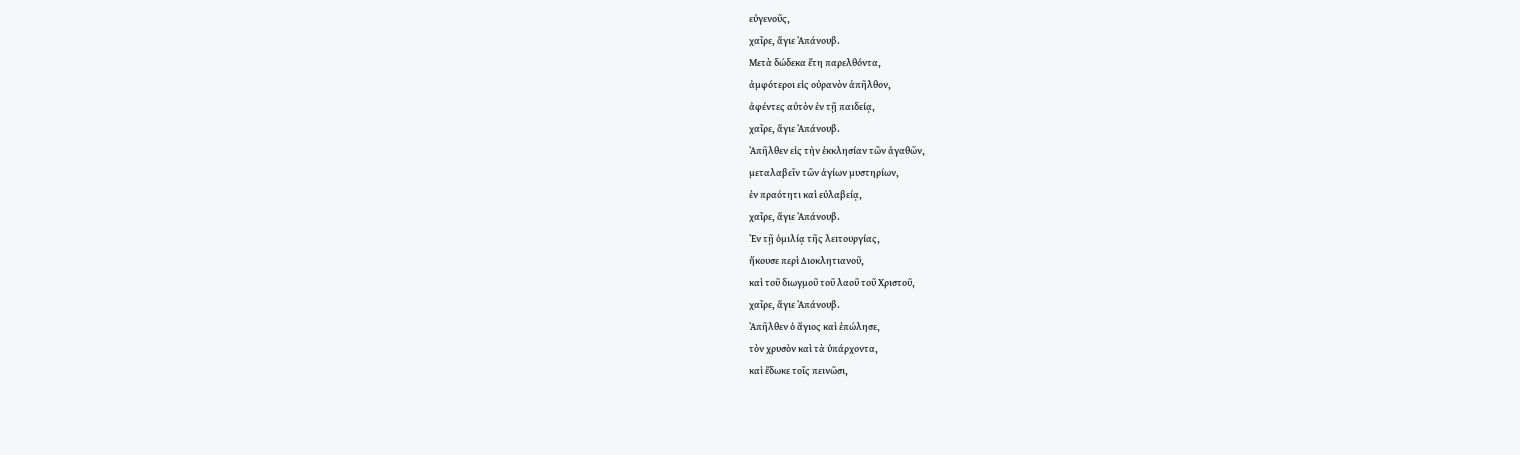εὐγενοῦς,
χαῖρε, ἅγιε Ἀπάνουβ.
Μετὰ δώδεκα ἔτη παρελθόντα,
ἀμφότεροι εἰς οὐρανὸν ἀπῆλθον,
ἀφέντες αὐτὸν ἐν τῇ παιδείᾳ,
χαῖρε, ἅγιε Ἀπάνουβ.
Ἀπῆλθεν εἰς τὴν ἐκκλησίαν τῶν ἀγαθῶν,
μεταλαβεῖν τῶν ἁγίων μυστηρίων,
ἐν πραότητι καὶ εὐλαβείᾳ,
χαῖρε, ἅγιε Ἀπάνουβ.
Ἐν τῇ ὁμιλίᾳ τῆς λειτουργίας,
ἤκουσε περὶ Διοκλητιανοῦ,
καὶ τοῦ διωγμοῦ τοῦ λαοῦ τοῦ Χριστοῦ,
χαῖρε, ἅγιε Ἀπάνουβ.
Ἀπῆλθεν ὁ ἅγιος καὶ ἐπώλησε,
τὸν χρυσὸν καὶ τὰ ὑπάρχοντα,
καὶ ἔδωκε τοῖς πεινῶσι,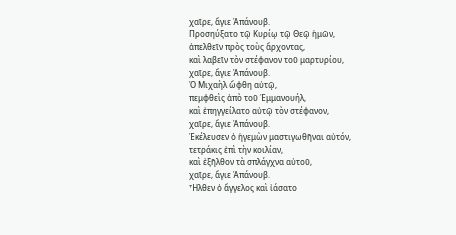χαῖρε, ἅγιε Ἀπάνουβ.
Προσηύξατο τῷ Κυρίῳ τῷ Θεῷ ἡμῶν,
ἀπελθεῖν πρὸς τοὺς ἄρχοντας,
καὶ λαβεῖν τὸν στέφανον τοῦ μαρτυρίου,
χαῖρε, ἅγιε Ἀπάνουβ.
Ὁ Μιχαὴλ ὤφθη αὐτῷ,
πεμφθεὶς ἀπὸ τοῦ Ἐμμανουήλ,
καὶ ἐπηγγείλατο αὐτῷ τὸν στέφανον,
χαῖρε, ἅγιε Ἀπάνουβ.
Ἐκέλευσεν ὁ ἡγεμὼν μαστιγωθῆναι αὐτόν,
τετράκις ἐπὶ τὴν κοιλίαν,
καὶ ἐξῆλθον τὰ σπλάγχνα αὐτοῦ,
χαῖρε, ἅγιε Ἀπάνουβ.
Ἦλθεν ὁ ἄγγελος καὶ ἰάσατο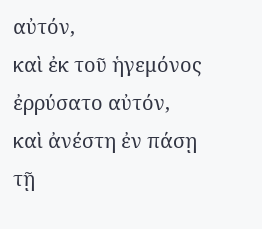αὐτόν,
καὶ ἐκ τοῦ ἡγεμόνος ἐρρύσατο αὐτόν,
καὶ ἀνέστη ἐν πάσῃ τῇ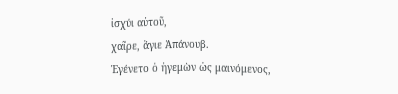ἰσχύι αὐτοῦ,
χαῖρε, ἅγιε Ἀπάνουβ.
Ἐγένετο ὁ ἡγεμὼν ὡς μαινόμενος,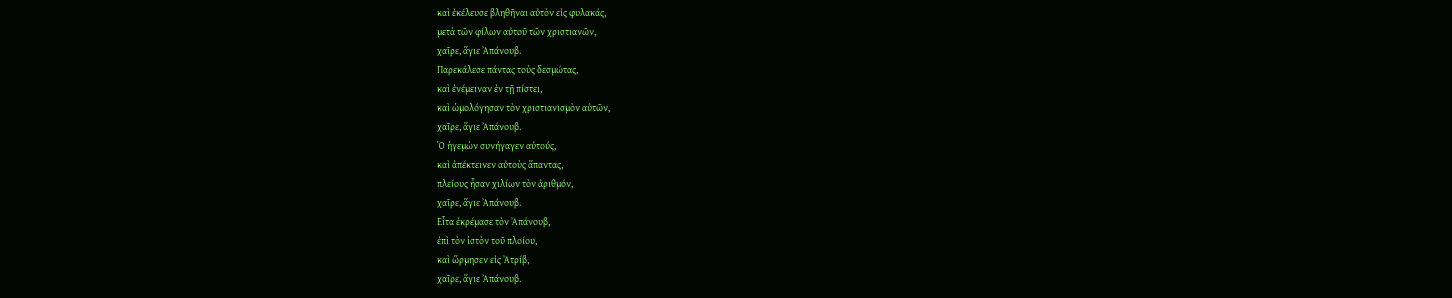καὶ ἐκέλευσε βληθῆναι αὐτὸν εἰς φυλακάς,
μετὰ τῶν φίλων αὐτοῦ τῶν χριστιανῶν,
χαῖρε, ἅγιε Ἀπάνουβ.
Παρεκάλεσε πάντας τοὺς δεσμώτας,
καὶ ἐνέμειναν ἐν τῇ πίστει,
καὶ ὡμολόγησαν τὸν χριστιανισμὸν αὐτῶν,
χαῖρε, ἅγιε Ἀπάνουβ.
Ὁ ἡγεμὼν συνήγαγεν αὐτούς,
καὶ ἀπέκτεινεν αὐτοὺς ἅπαντας,
πλείους ἦσαν χιλίων τὸν ἀριθμόν,
χαῖρε, ἅγιε Ἀπάνουβ.
Εἶτα ἐκρέμασε τὸν Ἀπάνουβ,
ἐπὶ τὸν ἱστὸν τοῦ πλοίου,
καὶ ὥρμησεν εἰς Ἀτρίβ,
χαῖρε, ἅγιε Ἀπάνουβ.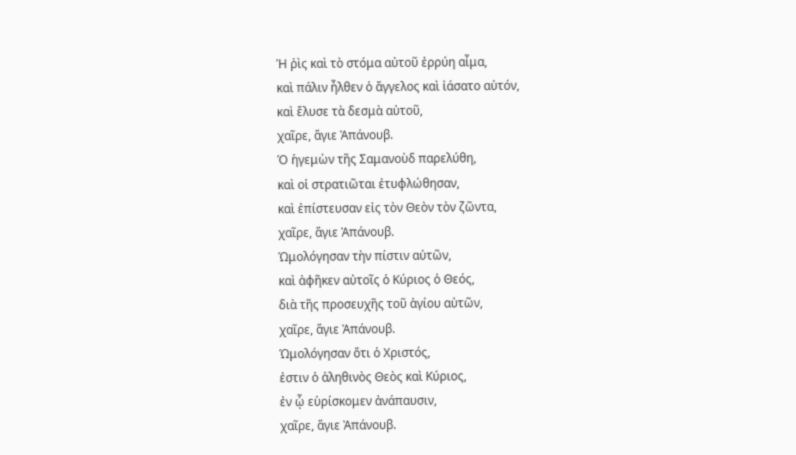Ἡ ῥὶς καὶ τὸ στόμα αὐτοῦ ἐρρύη αἷμα,
καὶ πάλιν ἦλθεν ὁ ἄγγελος καὶ ἰάσατο αὐτόν,
καὶ ἔλυσε τὰ δεσμὰ αὐτοῦ,
χαῖρε, ἅγιε Ἀπάνουβ.
Ὁ ἡγεμὼν τῆς Σαμανοὺδ παρελύθη,
καὶ οἱ στρατιῶται ἐτυφλώθησαν,
καὶ ἐπίστευσαν εἰς τὸν Θεὸν τὸν ζῶντα,
χαῖρε, ἅγιε Ἀπάνουβ.
Ὡμολόγησαν τὴν πίστιν αὐτῶν,
καὶ ἀφῆκεν αὐτοῖς ὁ Κύριος ὁ Θεός,
διὰ τῆς προσευχῆς τοῦ ἁγίου αὐτῶν,
χαῖρε, ἅγιε Ἀπάνουβ.
Ὡμολόγησαν ὅτι ὁ Χριστός,
ἐστιν ὁ ἀληθινὸς Θεὸς καὶ Κύριος,
ἐν ᾧ εὑρίσκομεν ἀνάπαυσιν,
χαῖρε, ἅγιε Ἀπάνουβ.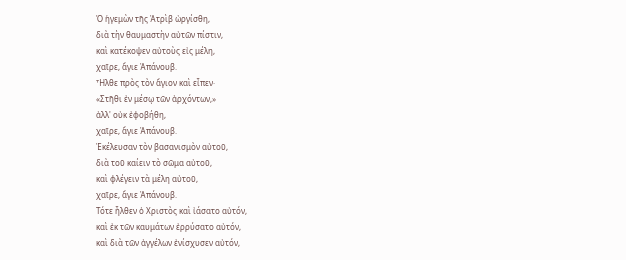Ὁ ἡγεμὼν τῆς Ἀτρὶβ ὠργίσθη,
διὰ τὴν θαυμαστὴν αὐτῶν πίστιν,
καὶ κατέκοψεν αὐτοὺς εἰς μέλη,
χαῖρε, ἅγιε Ἀπάνουβ.
Ἦλθε πρὸς τὸν ἅγιον καὶ εἶπεν·
«Στῆθι ἐν μέσῳ τῶν ἀρχόντων,»
ἀλλ' οὐκ ἐφοβήθη,
χαῖρε, ἅγιε Ἀπάνουβ.
Ἐκέλευσαν τὸν βασανισμὸν αὐτοῦ,
διὰ τοῦ καίειν τὸ σῶμα αὐτοῦ,
καὶ φλέγειν τὰ μέλη αὐτοῦ,
χαῖρε, ἅγιε Ἀπάνουβ.
Τότε ἦλθεν ὁ Χριστὸς καὶ ἰάσατο αὐτόν,
καὶ ἐκ τῶν καυμάτων ἐρρύσατο αὐτόν,
καὶ διὰ τῶν ἀγγέλων ἐνίσχυσεν αὐτόν,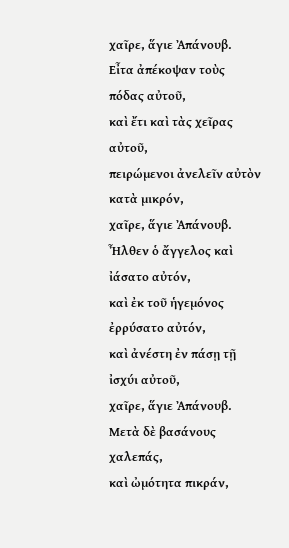χαῖρε, ἅγιε Ἀπάνουβ.
Εἶτα ἀπέκοψαν τοὺς πόδας αὐτοῦ,
καὶ ἔτι καὶ τὰς χεῖρας αὐτοῦ,
πειρώμενοι ἀνελεῖν αὐτὸν κατὰ μικρόν,
χαῖρε, ἅγιε Ἀπάνουβ.
Ἦλθεν ὁ ἄγγελος καὶ ἰάσατο αὐτόν,
καὶ ἐκ τοῦ ἡγεμόνος ἐρρύσατο αὐτόν,
καὶ ἀνέστη ἐν πάσῃ τῇ ἰσχύι αὐτοῦ,
χαῖρε, ἅγιε Ἀπάνουβ.
Μετὰ δὲ βασάνους χαλεπάς,
καὶ ὠμότητα πικράν,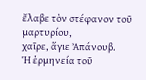ἔλαβε τὸν στέφανον τοῦ μαρτυρίου,
χαῖρε, ἅγιε Ἀπάνουβ.
Ἡ ἑρμηνεία τοῦ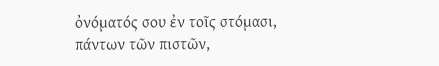ὀνόματός σου ἐν τοῖς στόμασι,
πάντων τῶν πιστῶν,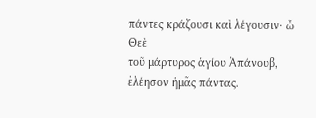πάντες κράζουσι καὶ λέγουσιν· ὦ Θεὲ
τοῦ μάρτυρος ἁγίου Ἀπάνουβ, ἐλέησον ἡμᾶς πάντας.